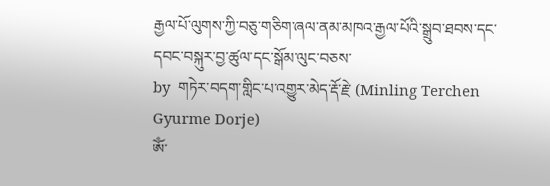རྒྱལ་པོ་ལུགས་ཀྱི་བཅུ་གཅིག་ཞལ་ནམ་མཁའ་རྒྱལ་པོའི་སྒྲུབ་ཐབས་དང་དབང་བསྐུར་བྱ་ཚུལ་དང་སྒོམ་ལུང་བཅས་
by  གཏེར་བདག་གླིང་པ་འགྱུར་མེད་རྡོ་རྗེ་ (Minling Terchen Gyurme Dorje)
ཨོཾ་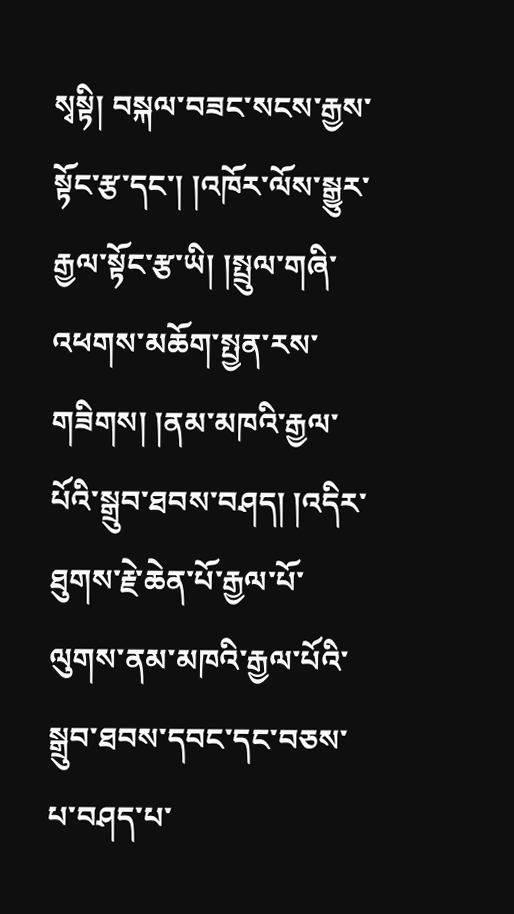སྭསྟི། བསྐལ་བཟང་སངས་རྒྱས་སྟོང་རྩ་དང་། །འཁོར་ལོས་སྒྱུར་རྒྱལ་སྟོང་རྩ་ཡི། །སྤྲུལ་གཞི་འཕགས་མཆོག་སྤྱན་རས་གཟིགས། །ནམ་མཁའི་རྒྱལ་པོའི་སྒྲུབ་ཐབས་བཤད། །འདིར་ཐུགས་རྗེ་ཆེན་པོ་རྒྱལ་པོ་ལུགས་ནམ་མཁའི་རྒྱལ་པོའི་སྒྲུབ་ཐབས་དབང་དང་བཅས་པ་བཤད་པ་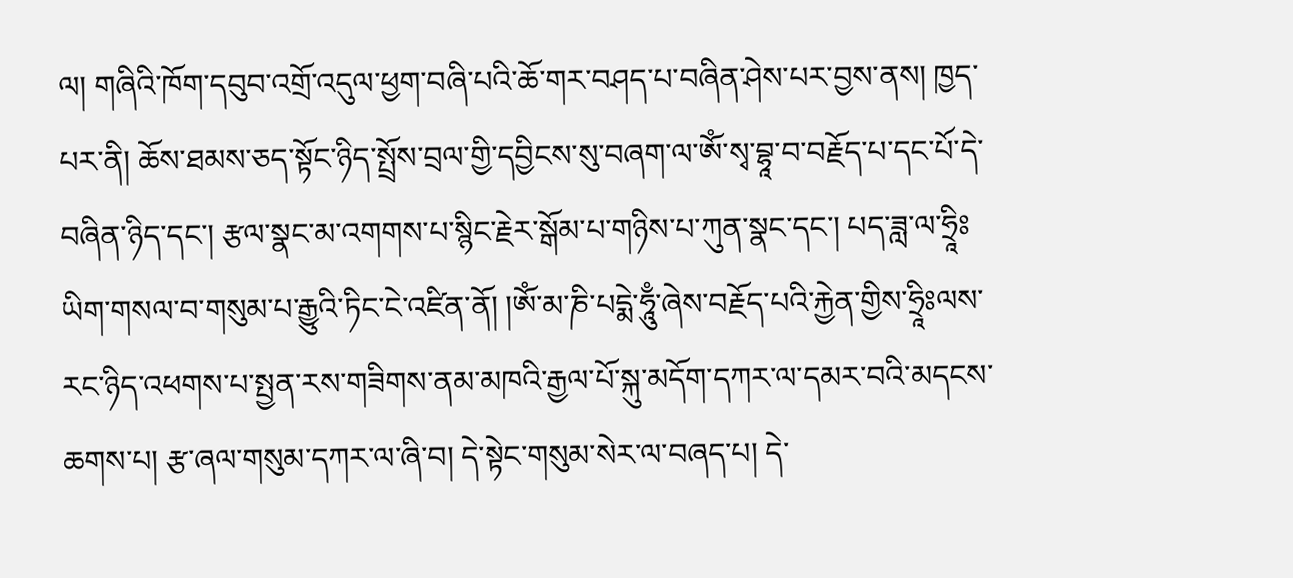ལ། གཞིའི་ཁོག་དབུབ་འགྲོ་འདུལ་ཕྱག་བཞི་པའི་ཆོ་གར་བཤད་པ་བཞིན་ཤེས་པར་བྱས་ནས། ཁྱད་པར་ནི། ཆོས་ཐམས་ཅད་སྟོང་ཉིད་སྤྲོས་བྲལ་གྱི་དབྱིངས་སུ་བཞག་ལ་ཨོཾ་སྭ་བྷཱ་བ་བརྗོད་པ་དང་པོ་དེ་བཞིན་ཉིད་དང་། རྩལ་སྣང་མ་འགགས་པ་སྙིང་རྗེར་སྒོམ་པ་གཉིས་པ་ཀུན་སྣང་དང་། པད་ཟླ་ལ་ཧྲཱིཿཡིག་གསལ་བ་གསུམ་པ་རྒྱུའི་ཏིང་ངེ་འཛིན་ནོ། །ཨོཾ་མ་ཎི་པདྨེ་ཧཱུྃ་ཞེས་བརྗོད་པའི་རྐྱེན་གྱིས་ཧྲཱིཿལས་རང་ཉིད་འཕགས་པ་སྤྱན་རས་གཟིགས་ནམ་མཁའི་རྒྱལ་པོ་སྐུ་མདོག་དཀར་ལ་དམར་བའི་མདངས་ཆགས་པ། རྩ་ཞལ་གསུམ་དཀར་ལ་ཞི་བ། དེ་སྟེང་གསུམ་སེར་ལ་བཞད་པ། དེ་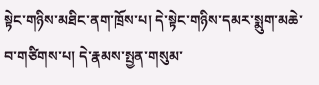སྟེང་གཉིས་མཐིང་ནག་ཁྲོས་པ། དེ་སྟེང་གཉིས་དམར་སྨུག་མཆེ་བ་གཙིགས་པ། དེ་རྣམས་སྤྱན་གསུམ་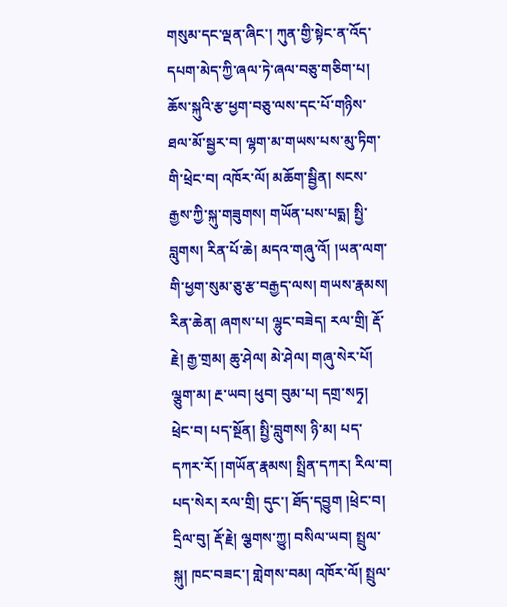གསུམ་དང་ལྡན་ཞིང་། ཀུན་གྱི་སྟེང་ན་འོད་དཔག་མེད་ཀྱི་ཞལ་ཏེ་ཞལ་བཅུ་གཅིག་པ། ཆོས་སྐུའི་རྩ་ཕྱག་བཅུ་ལས་དང་པོ་གཉིས་ཐལ་མོ་སྦྱར་བ། ལྷག་མ་གཡས་པས་མུ་ཏིག་གི་ཕྲེང་བ། འཁོར་ལོ། མཆོག་སྦྱིན། སངས་རྒྱས་ཀྱི་སྐུ་གཟུགས། གཡོན་པས་པདྨ། སྤྱི་བླུགས། རིན་པོ་ཆེ། མདའ་གཞུ་འོ། །ཡན་ལག་གི་ཕྱག་སུམ་ཅུ་རྩ་བརྒྱད་ལས། གཡས་རྣམས། རིན་ཆེན། ཞགས་པ། ལྷུང་བཟེད། རལ་གྲི། རྡོ་རྗེ། རྒྱ་གྲམ། ཆུ་ཤེལ། མེ་ཤེལ། གཞུ་སེར་པོ། ལྕུག་མ། རྔ་ཡབ། ཕུབ། བུམ་པ། དགྲ་སཏྭ། ཕྲེང་བ། པད་སྔོན། སྤྱི་བླུགས། ཉི་མ། པད་དཀར་རོ། །གཡོན་རྣམས། སྤྲིན་དཀར། རིལ་བ། པད་སེར། རལ་གྲི། དུང་། ཐོད་དབྱུག །ཕྲེང་བ། དྲིལ་བུ། རྡོ་རྗེ། ལྕགས་ཀྱུ། བསིལ་ཡབ། སྤྲུལ་སྐུ། ཁང་བཟང་། གླེགས་བམ། འཁོར་ལོ། སྤྲུལ་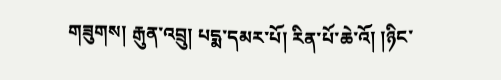གཟུགས། རྒུན་འབྲུ། པདྨ་དམར་པོ། རིན་པོ་ཆེ་འོ། །ཉིང་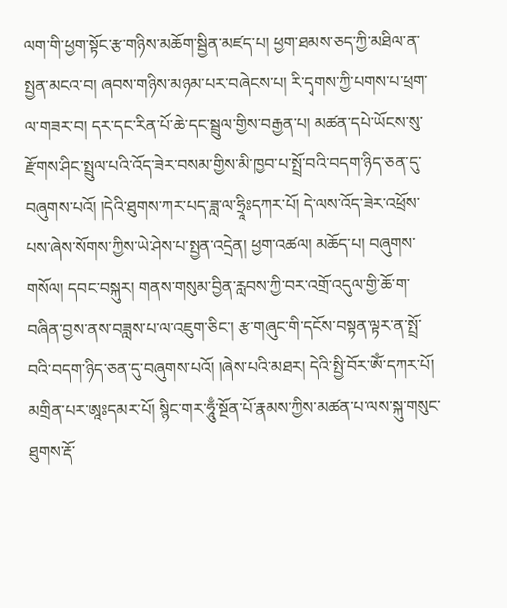ལག་གི་ཕྱག་སྟོང་རྩ་གཉིས་མཆོག་སྦྱིན་མཛད་པ། ཕྱག་ཐམས་ཅད་ཀྱི་མཐིལ་ན་སྤྱན་མངའ་བ། ཞབས་གཉིས་མཉམ་པར་བཞེངས་པ། རི་དྭགས་ཀྱི་པགས་པ་ཕྲག་ལ་གཟར་བ། དར་དང་རིན་པོ་ཆེ་དང་སྦྲུལ་གྱིས་བརྒྱན་པ། མཚན་དཔེ་ཡོངས་སུ་རྫོགས་ཤིང་སྤྲུལ་པའི་འོད་ཟེར་བསམ་གྱིས་མི་ཁྱབ་པ་སྤྲོ་བའི་བདག་ཉིད་ཅན་དུ་བཞུགས་པའོ། །དེའི་ཐུགས་ཀར་པད་ཟླ་ལ་ཧྲཱིཿདཀར་པོ། དེ་ལས་འོད་ཟེར་འཕྲོས་པས་ཞེས་སོགས་ཀྱིས་ཡེ་ཤེས་པ་སྤྱན་འདྲེན། ཕྱག་འཚལ། མཆོད་པ། བཞུགས་གསོལ། དབང་བསྐུར། གནས་གསུམ་བྱིན་རླབས་ཀྱི་བར་འགྲོ་འདུལ་གྱི་ཆོ་ག་བཞིན་བྱས་ནས་བཟླས་པ་ལ་འཇུག་ཅིང་། རྩ་གཞུང་གི་དངོས་བསྟན་ལྟར་ན་སྤྲོ་བའི་བདག་ཉིད་ཅན་དུ་བཞུགས་པའོ། །ཞེས་པའི་མཐར། དེའི་སྤྱི་བོར་ཨོཾ་དཀར་པོ། མགྲིན་པར་ཨཱཿདམར་པོ། སྙིང་གར་ཧཱུྃ་སྔོན་པོ་རྣམས་ཀྱིས་མཚན་པ་ལས་སྐུ་གསུང་ཐུགས་རྡོ་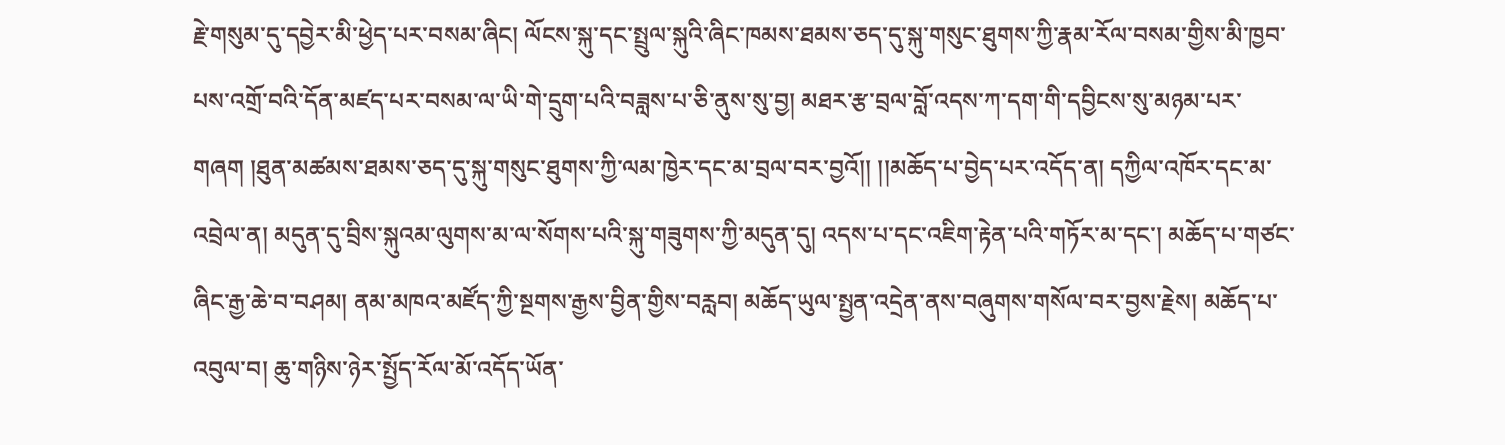རྗེ་གསུམ་དུ་དབྱེར་མི་ཕྱེད་པར་བསམ་ཞིང། ལོངས་སྐུ་དང་སྤྲུལ་སྐུའི་ཞིང་ཁམས་ཐམས་ཅད་དུ་སྐུ་གསུང་ཐུགས་ཀྱི་རྣམ་རོལ་བསམ་གྱིས་མི་ཁྱབ་པས་འགྲོ་བའི་དོན་མཛད་པར་བསམ་ལ་ཡི་གེ་དྲུག་པའི་བཟླས་པ་ཅི་ནུས་སུ་བྱ། མཐར་རྩ་བྲལ་བློ་འདས་ཀ་དག་གི་དབྱིངས་སུ་མཉམ་པར་གཞག །ཐུན་མཚམས་ཐམས་ཅད་དུ་སྐུ་གསུང་ཐུགས་ཀྱི་ལམ་ཁྱེར་དང་མ་བྲལ་བར་བྱའོ།། །།མཆོད་པ་བྱེད་པར་འདོད་ན། དཀྱིལ་འཁོར་དང་མ་འབྲེལ་ན། མདུན་དུ་བྲིས་སྐུའམ་ལུགས་མ་ལ་སོགས་པའི་སྐུ་གཟུགས་ཀྱི་མདུན་དུ། འདས་པ་དང་འཇིག་རྟེན་པའི་གཏོར་མ་དང་། མཆོད་པ་གཙང་ཞིང་རྒྱ་ཆེ་བ་བཤམ། ནམ་མཁའ་མཛོད་ཀྱི་སྔགས་རྒྱས་བྱིན་གྱིས་བརླབ། མཆོད་ཡུལ་སྤྱན་འདྲེན་ནས་བཞུགས་གསོལ་བར་བྱས་རྗེས། མཆོད་པ་འབུལ་བ། ཆུ་གཉིས་ཉེར་སྤྱོད་རོལ་མོ་འདོད་ཡོན་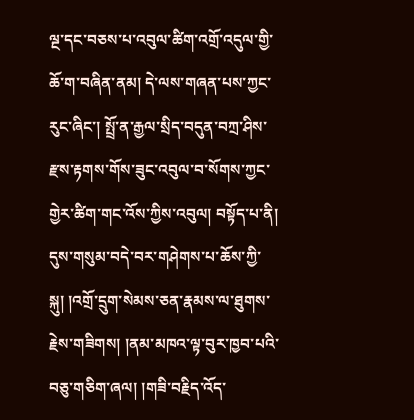ལྔ་དང་བཅས་པ་འབུལ་ཚིག་འགྲོ་འདུལ་གྱི་ཆོ་ག་བཞིན་ནམ། དེ་ལས་གཞན་པས་ཀྱང་རུང་ཞིང་། སྤྲོ་ན་རྒྱལ་སྲིད་བདུན་བཀྲ་ཤིས་རྫས་རྟགས་གོས་ཟུང་འབུལ་བ་སོགས་ཀྱང་གྱེར་ཚིག་གང་འོས་ཀྱིས་འབུལ། བསྟོད་པ་ནི། དུས་གསུམ་བདེ་བར་གཤེགས་པ་ཆོས་ཀྱི་སྐུ། །འགྲོ་དྲུག་སེམས་ཅན་རྣམས་ལ་ཐུགས་རྗེས་གཟིགས། །ནམ་མཁའ་ལྟ་བུར་ཁྱབ་པའི་བཅུ་གཅིག་ཞལ། །གཟི་བརྗིད་འོད་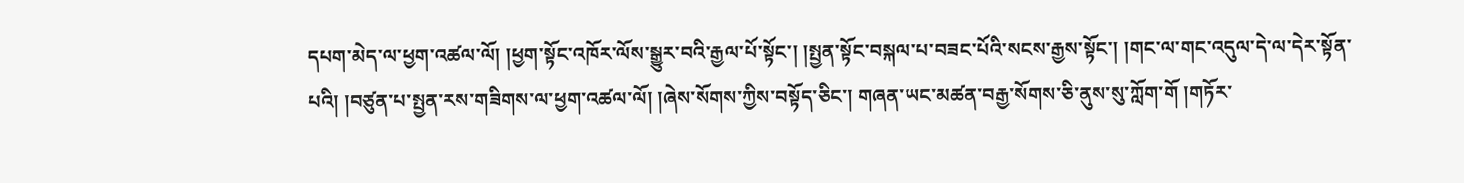དཔག་མེད་ལ་ཕྱག་འཚལ་ལོ། །ཕྱག་སྟོང་འཁོར་ལོས་སྒྱུར་བའི་རྒྱལ་པོ་སྟོང་། །སྤྱན་སྟོང་བསྐལ་པ་བཟང་པོའི་སངས་རྒྱས་སྟོང་། །གང་ལ་གང་འདུལ་དེ་ལ་དེར་སྟོན་པའི། །བཙུན་པ་སྤྱན་རས་གཟིགས་ལ་ཕྱག་འཚལ་ལོ། །ཞེས་སོགས་ཀྱིས་བསྟོད་ཅིང་། གཞན་ཡང་མཚན་བརྒྱ་སོགས་ཅི་ནུས་སུ་ཀློག་གོ །གཏོར་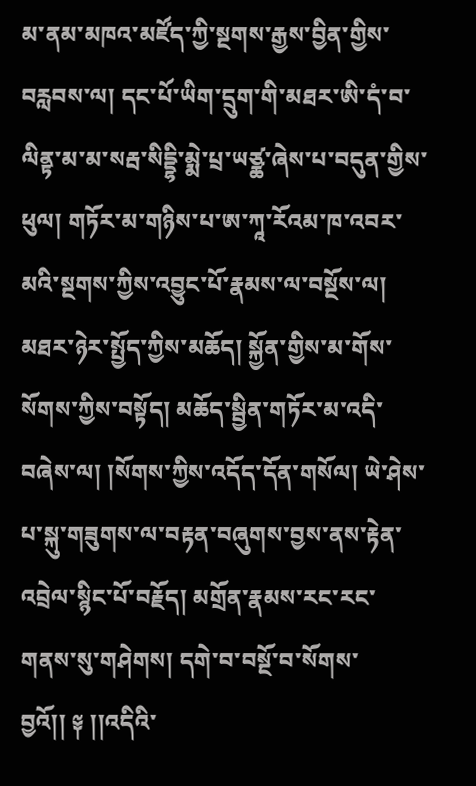མ་ནམ་མཁའ་མཛོད་ཀྱི་སྔགས་རྒྱས་བྱིན་གྱིས་བརླབས་ལ། དང་པོ་ཡིག་དྲུག་གི་མཐར་ཨི་དཾ་བ་ལིནྟ་མ་མ་སརྦ་སིདྡྷི་མྨེ་པྲ་ཡཙྪ་ཞེས་པ་བདུན་གྱིས་ཕུལ། གཏོར་མ་གཉིས་པ་ཨ་ཀཱ་རོའམ་ཁ་འབར་མའི་སྔགས་ཀྱིས་འབྱུང་པོ་རྣམས་ལ་བསྔོས་ལ། མཐར་ཉེར་སྤྱོད་ཀྱིས་མཆོད། སྐྱོན་གྱིས་མ་གོས་སོགས་ཀྱིས་བསྟོད། མཆོད་སྦྱིན་གཏོར་མ་འདི་བཞེས་ལ། །སོགས་ཀྱིས་འདོད་དོན་གསོལ། ཡེ་ཤེས་པ་སྐུ་གཟུགས་ལ་བརྟན་བཞུགས་བྱས་ནས་རྟེན་འབྲེལ་སྙིང་པོ་བརྗོད། མགྲོན་རྣམས་རང་རང་གནས་སུ་གཤེགས། དགེ་བ་བསྔོ་བ་སོགས་བྱའོ།། ༈ །།འདིའི་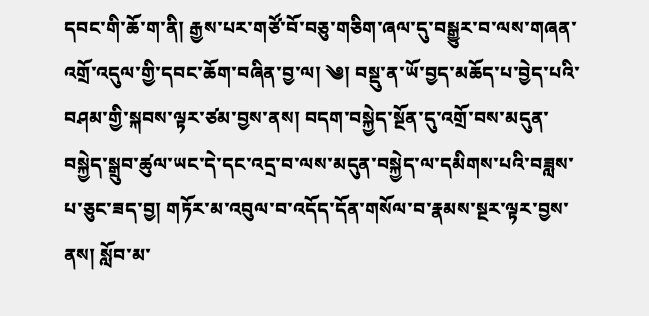དབང་གི་ཆོ་ག་ནི། རྒྱས་པར་གཙོ་བོ་བཅུ་གཅིག་ཞལ་དུ་བསྒྱུར་བ་ལས་གཞན་འགྲོ་འདུལ་གྱི་དབང་ཆོག་བཞིན་བྱ་ལ། ༄། བསྡུ་ན་ཡོ་བྱད་མཆོད་པ་བྱེད་པའི་བཤམ་གྱི་སྐབས་ལྟར་ཙམ་བྱས་ནས། བདག་བསྐྱེད་སྔོན་དུ་འགྲོ་བས་མདུན་བསྐྱེད་སྒྲུབ་ཚུལ་ཡང་དེ་དང་འདྲ་བ་ལས་མདུན་བསྐྱེད་ལ་དམིགས་པའི་བཟླས་པ་ཅུང་ཟད་བྱ། གཏོར་མ་འབུལ་བ་འདོད་དོན་གསོལ་བ་རྣམས་སྔར་ལྟར་བྱས་ནས། སློབ་མ་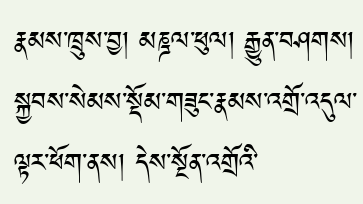རྣམས་ཁྲུས་བྱ། མཎྜལ་ཕུལ། རྒྱུན་བཤགས། སྐྱབས་སེམས་སྡོམ་གཟུང་རྣམས་འགྲོ་འདུལ་ལྟར་ཕོག་ནས། དེས་སྔོན་འགྲོའི་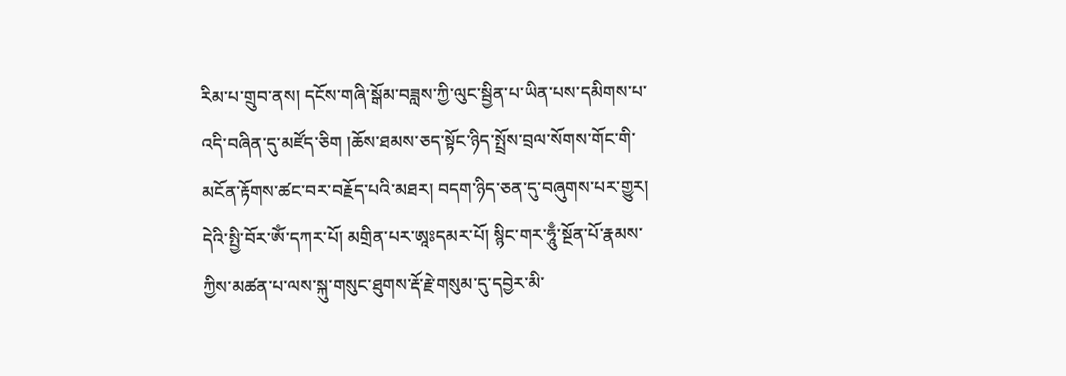རིམ་པ་གྲུབ་ནས། དངོས་གཞི་སྒོམ་བཟླས་ཀྱི་ལུང་སྦྱིན་པ་ཡིན་པས་དམིགས་པ་འདི་བཞིན་དུ་མཛོད་ཅིག །ཆོས་ཐམས་ཅད་སྟོང་ཉིད་སྤྲོས་བྲལ་སོགས་གོང་གི་མངོན་རྟོགས་ཚང་བར་བརྗོད་པའི་མཐར། བདག་ཉིད་ཅན་དུ་བཞུགས་པར་གྱུར། དེའི་སྤྱི་བོར་ཨོཾ་དཀར་པོ། མགྲིན་པར་ཨཱཿདམར་པོ། སྙིང་གར་ཧཱུྃ་སྔོན་པོ་རྣམས་ཀྱིས་མཚན་པ་ལས་སྐུ་གསུང་ཐུགས་རྡོ་རྗེ་གསུམ་དུ་དབྱེར་མི་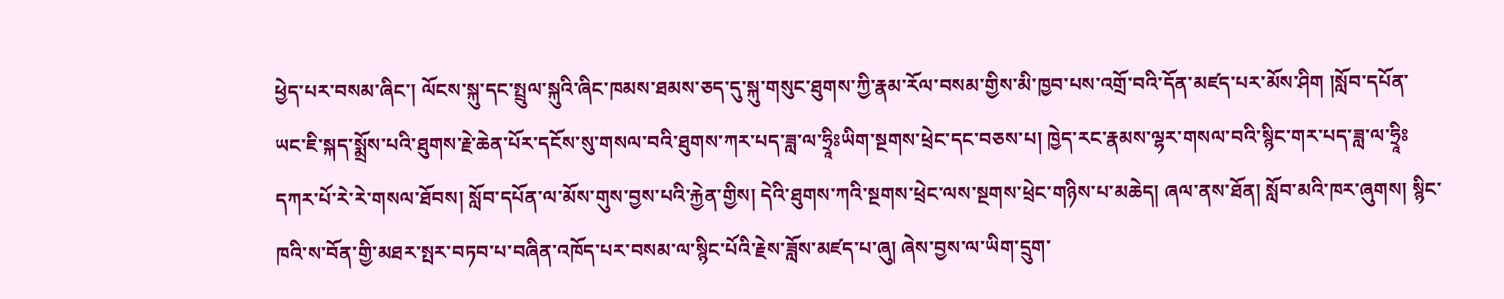ཕྱེད་པར་བསམ་ཞིང་། ལོངས་སྐུ་དང་སྤྲུལ་སྐུའི་ཞིང་ཁམས་ཐམས་ཅད་དུ་སྐུ་གསུང་ཐུགས་ཀྱི་རྣམ་རོལ་བསམ་གྱིས་མི་ཁྱབ་པས་འགྲོ་བའི་དོན་མཛད་པར་མོས་ཤིག །སློབ་དཔོན་ཡང་ཇི་སྐད་སྨྲོས་པའི་ཐུགས་རྗེ་ཆེན་པོར་དངོས་སུ་གསལ་བའི་ཐུགས་ཀར་པད་ཟླ་ལ་ཧྲཱིཿཡིག་སྔགས་ཕྲེང་དང་བཅས་པ། ཁྱེད་རང་རྣམས་ལྷར་གསལ་བའི་སྙིང་གར་པད་ཟླ་ལ་ཧྲཱིཿདཀར་པོ་རེ་རེ་གསལ་ཐོབས། སློབ་དཔོན་ལ་མོས་གུས་བྱས་པའི་རྐྱེན་གྱིས། དེའི་ཐུགས་ཀའི་སྔགས་ཕྲེང་ལས་སྔགས་ཕྲེང་གཉིས་པ་མཆེད། ཞལ་ནས་ཐོན། སློབ་མའི་ཁར་ཞུགས། སྙིང་ཁའི་ས་བོན་གྱི་མཐར་སྤར་བཏབ་པ་བཞིན་འཁོད་པར་བསམ་ལ་སྙིང་པོའི་རྗེས་ཟློས་མཛད་པ་ཞུ། ཞེས་བྱས་ལ་ཡིག་དྲུག་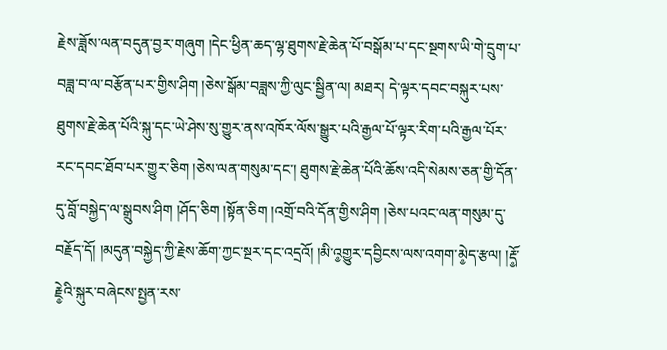རྗེས་ཟློས་ལན་བདུན་བྱར་གཞུག །དེང་ཕྱིན་ཆད་ལྷ་ཐུགས་རྗེ་ཆེན་པོ་བསྒོམ་པ་དང་སྔགས་ཡི་གེ་དྲུག་པ་བཟླ་བ་ལ་བརྩོན་པར་གྱིས་ཤིག །ཅེས་སྒོམ་བཟླས་ཀྱི་ལུང་སྦྱིན་ལ། མཐར། དེ་ལྟར་དབང་བསྐུར་པས་ཐུགས་རྗེ་ཆེན་པོའི་སྐུ་དང་ཡེ་ཤེས་སུ་གྱུར་ནས་འཁོར་ལོས་སྒྱུར་པའི་རྒྱལ་པོ་ལྟར་རིག་པའི་རྒྱལ་པོར་རང་དབང་ཐོབ་པར་གྱུར་ཅིག །ཅེས་ལན་གསུམ་དང་། ཐུགས་རྗེ་ཆེན་པོའི་ཆོས་འདི་སེམས་ཅན་གྱི་དོན་དུ་བློ་བསྐྱེད་ལ་སྒྲུབས་ཤིག །ཤོད་ཅིག །སྟོན་ཅིག །འགྲོ་བའི་དོན་གྱིས་ཤིག །ཅེས་པའང་ལན་གསུམ་དུ་བརྗོད་དོ། །མདུན་བསྐྱེད་ཀྱི་རྗེས་ཆོག་ཀྱང་སྔར་དང་འདྲའོ། །མི་འ༵གྱུར་དབྱིངས་ལས་འགག་མེ༵ད་རྩལ། །རྡོ༵་རྗེ༵འི་སྐུར་བཞེངས་སྤྱན་རས་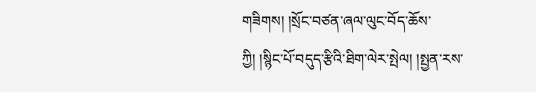གཟིགས། །སྲོང་བཙན་ཞལ་ལུང་བོད་ཆོས་ཀྱི། །སྙིང་པོ་བདུད་རྩིའི་ཐིག་ལེར་སྤེལ། །སྤྱན་རས་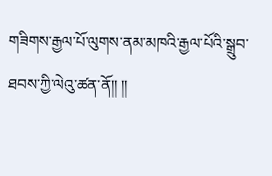གཟིགས་རྒྱལ་པོ་ལུགས་ནམ་མཁའི་རྒྱལ་པོའི་སྒྲུབ་ཐབས་ཀྱི་ལེའུ་ཚན་ནོ།། །།